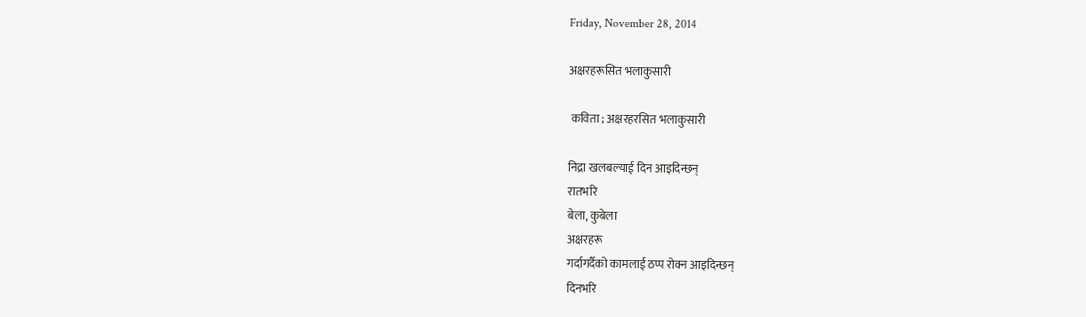Friday, November 28, 2014

अक्षरहरूसित भलाकुसारी

 कविता ; अक्षरहरसित भलाकुसारी

निद्रा खलबल्याई दिन आइदिन्छन्
रातभरि
बेला, कुबेला
अक्षरहरू
गर्दागर्दैको कामलाई ठप्प रोक्न आइदिन्छन्
दिनभरि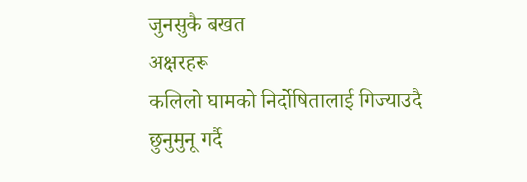जुनसुकै बखत
अक्षरहरू
कलिलो घामको निर्दोषितालाई गिज्याउदै छुनुमुनू गर्दै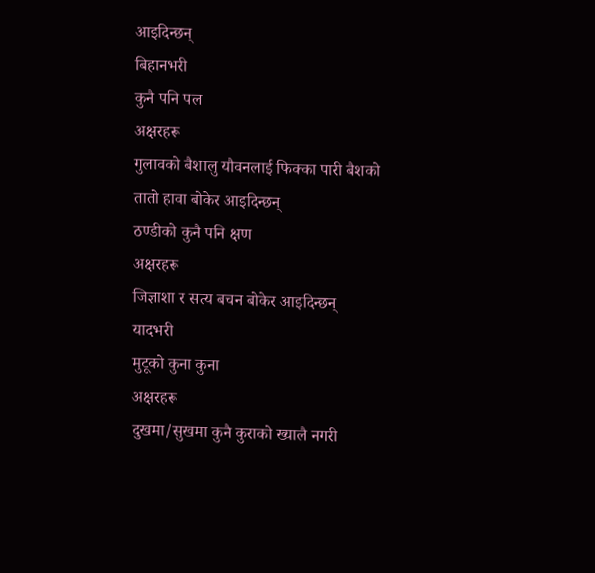आइदिन्छन्
बिहानभरी
कुनै पनि पल
अक्षरहरू
गुलावको बैशालु यौवनलाई फिक्का पारी बैशको तातो हावा बोकेर आइदिन्छन्
ठण्डीको कुनै पनि क्षण
अक्षरहरू
जिज्ञाशा र सत्य बचन बोकेर आइदिन्छन्
यादभरी
मुटूको कुना कुना
अक्षरहरू
दुखमा/सुखमा कुनै कुराको ख्यालै नगरी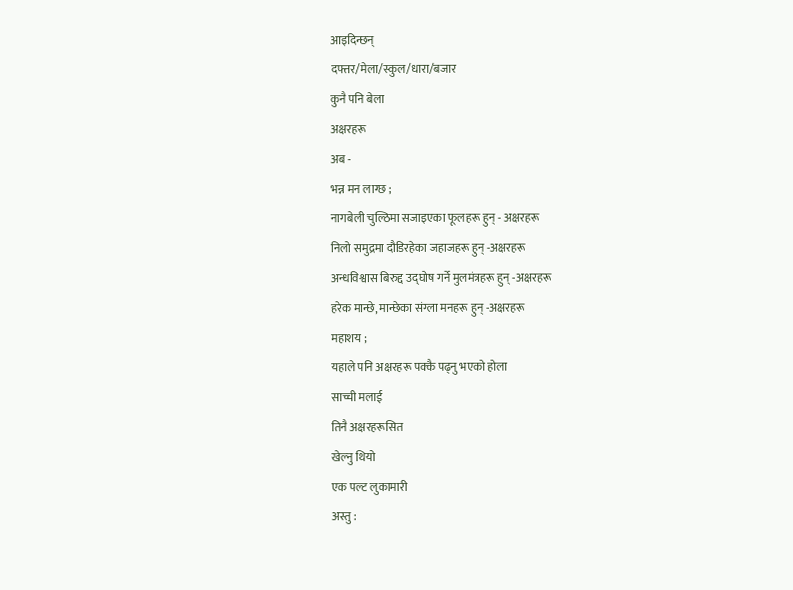आइदिन्छन्
दफ्तर/मेला/स्कुल/धारा/बजार
कुनै पनि बेला
अक्षरहरू
अब -
भन्न मन लाग्छ ;
नागबेली चुल्ठिमा सजाइएका फूलहरू हुन् - अक्षरहरू
निलो समुद्रमा दौडिरहेका जहाजहरू हुन् -अक्षरहरू
अन्धविश्वास बिरुद्द उद्घोष गर्ने मुलमंत्रहरू हुन् -अक्षरहरू
हरेक मान्छे, मान्छेका संग्ला मनहरू हुन् -अक्षरहरू
महाशय ;
यहाले पनि अक्षरहरू पक्कै पढ्नु भएको होला
साच्ची मलाई
तिनै अक्षरहरूसित
खेल्नु थियो
एक पल्ट लुकामारी
अस्तु :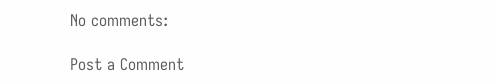No comments:

Post a Comment